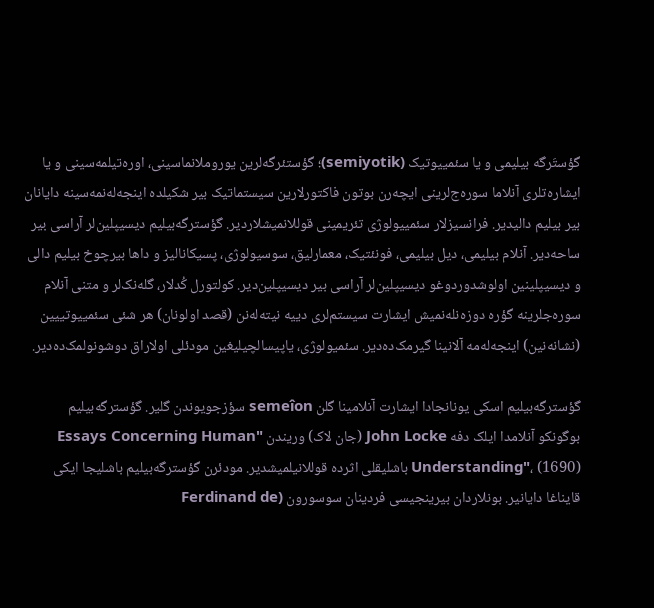گؤستَرگه بیلیمی و یا سئمییوتیک (semiyotik)؛ گؤستئرگه‌لرین یوروملانماسینی، اوره‌تیلمه‌سینی و یا ایشاره‌تلری آنلاما سوره‌ج‌لرینی ایچه‌رن بوتون فاکتورلارین سیستماتیک بیر شکیلده اینجه‌له‌نمه‌سینه دایانان بیر بیلیم دالیدیر. فرانسیزلار سئمییولوژی تئریمینی قوللانمیشلاردیر. گؤسترگه‌بیلیم دیسیپلین‌لر آراسی بیر ساحه‌دیر. آنلام بیلیمی، دیل بیلیمی، فونئتیک، معمارلیق، سوسیولوژی، پسیکانالیز و داها بیرچوخ بیلیم دالی و دیسیپلینین اولوشدوردوغو دیسیپلین‌لر آراسی بیر دیسیپلین‌دیر. کولتورل کُدلار، گله‌نک‌لر و متنی آنلام سوره‌جلرینه گؤره دوزه‌نله‌نمیش ایشارت سیستم‌لری دییه نیته‌له‌نن (قصد اولونان) هر شئی سئمییوتییین (نشانه‌نین) اینجه‌له‌مه آلانینا گیرمک‌ده‌دیر. سئمیولوژی، یاپیسالچیلیغین مودئلی اولاراق دوشونولمک‌ده‌دیر.

گؤسترگه‌بیلیم اسکی یونانجادا ایشارت آنلامینا گلن semeîon سؤزجویوندن گلیر. گؤسترگه‌بیلیم بوگونکو آنلامدا ایلک دفه John Locke (جان لاک) وریندن "Essays Concerning Human Understanding"، (1690) باشلیقلی اثرده قوللانیلمیشدیر. مودئرن گؤسترگه‌بیلیم باشلیجا ایکی قایناغا دایانیر. بونلاردان بیرینجیسی فردینان سوسورون (Ferdinand de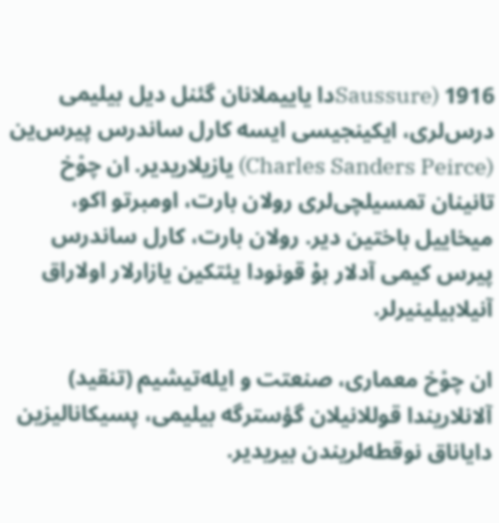Saussure) 1916دا یاییملانان گئنل دیل بیلیمی درس‌لری، ایکینجیسی ایسه کارل ساندرس پیرس‌ین (Charles Sanders Peirce) یازیلاریدیر. ان چوْخ تانینان تمسیلچی‌لری رولان بارت، اومبرتو اکو، میخاییل باختین دیر. رولان بارت، کارل ساندرس پیرس کیمی آدلار بۇ قونودا یئتکین یازارلار اولاراق آنیلابیلینیرلر.

ان چوْخ معماری، صنعتت و ایله‌تیشیم (تنقید) آلانلاریندا قوللانیلان گؤسترگه بیلیمی، پسیکانالیزین دایاناق نوقطه‌لریندن بیریدیر.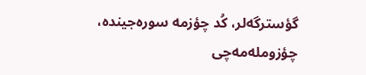گؤسترگه‌لر، کُد چؤزمه سوره‌جینده، چؤزومله‌مه‌چی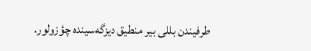طرفیندن بللی بیر منطیق دیزگه‌سینده چؤزولور.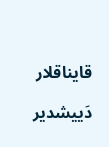قایناقلار

دَییشدیر